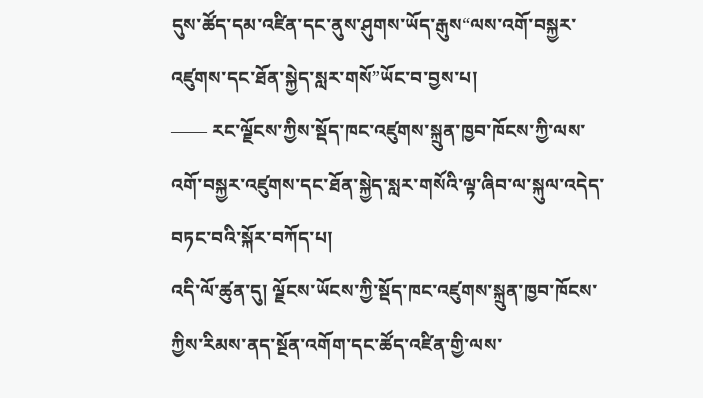དུས་ཚོད་དམ་འཛིན་དང་ནུས་ཤུགས་ཡོད་རྒུས“ལས་འགོ་བསྐྱར་འཛུགས་དང་ཐོན་སྐྱེད་སླར་གསོ”ཡོང་བ་བྱས་པ།
—— རང་ལྗོངས་ཀྱིས་སྡོད་ཁང་འཛུགས་སྐྲུན་ཁྱབ་ཁོངས་ཀྱི་ལས་འགོ་བསྐྱར་འཛུགས་དང་ཐོན་སྐྱེད་སླར་གསོའི་ལྟ་ཞིབ་ལ་སྐུལ་འདེད་བཏང་བའི་སྐོར་བཀོད་པ།
འདི་ལོ་ཚུན་དུ། ལྗོངས་ཡོངས་ཀྱི་སྡོད་ཁང་འཛུགས་སྐྲུན་ཁྱབ་ཁོངས་ཀྱིས་རིམས་ནད་སྔོན་འགོག་དང་ཚོད་འཛིན་གྱི་ལས་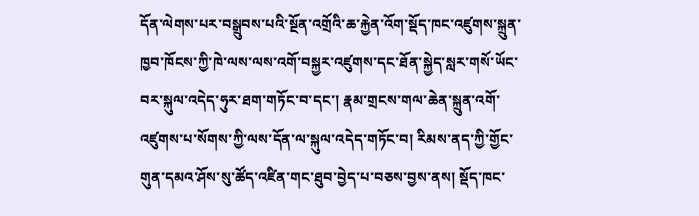དོན་ལེགས་པར་བསྒྲུབས་པའི་སྔོན་འགྲོའི་ཆ་རྐྱེན་འོག་སྡོད་ཁང་འཛུགས་སྐྲུན་ཁྱབ་ཁོངས་ཀྱི་ཁེ་ལས་ལས་འགོ་བསྐྱར་འཛུགས་དང་ཐོན་སྐྱེད་སླར་གསོ་ཡོང་བར་སྐུལ་འདེད་ཧུར་ཐག་གཏོང་བ་དང་། རྣམ་གྲངས་གལ་ཆེན་སྐྲུན་འགོ་འཛུགས་པ་སོགས་ཀྱི་ལས་དོན་ལ་སྐུལ་འདེད་གཏོང་བ། རིམས་ནད་ཀྱི་གྱོང་གུན་དམའ་ཤོས་སུ་ཚོད་འཛིན་གང་ཐུབ་བྱེད་པ་བཅས་བྱས་ནས། སྡོད་ཁང་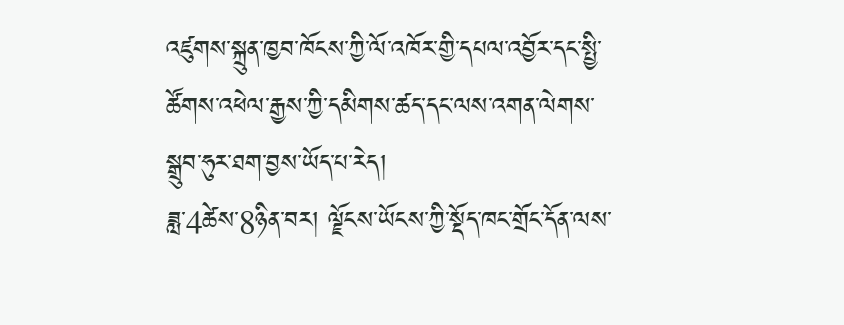འཛུགས་སྐྲུན་ཁྱབ་ཁོངས་ཀྱི་ལོ་འཁོར་གྱི་དཔལ་འབྱོར་དང་སྤྱི་ཚོགས་འཕེལ་རྒྱས་ཀྱི་དམིགས་ཚད་དང་ལས་འགན་ལེགས་སྒྲུབ་ཧུར་ཐག་བྱས་ཡོད་པ་རེད།
ཟླ་4ཚེས་8ཉིན་བར། ལྗོངས་ཡོངས་ཀྱི་སྡོད་ཁང་གྲོང་དོན་ལས་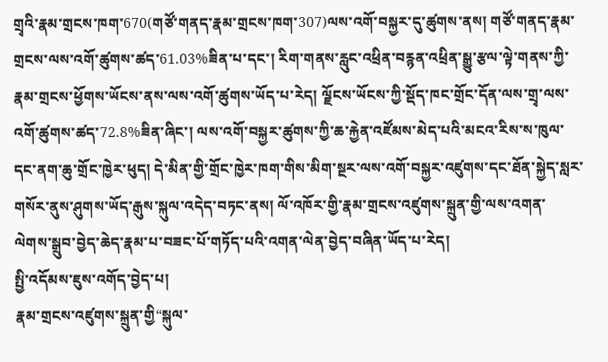གྲྭའི་རྣམ་གྲངས་ཁག་670(གཙོ་གནད་རྣམ་གྲངས་ཁག་307)ལས་འགོ་བསྐྱར་དུ་ཚུགས་ནས། གཙོ་གནད་རྣམ་གྲངས་ལས་འགོ་ཚུགས་ཚད་61.03%ཟིན་པ་དང་། རིག་གནས་རླུང་འཕྲིན་བརྙན་འཕྲིན་སྒྱུ་རྩལ་ལྟེ་གནས་ཀྱི་རྣམ་གྲངས་ཕྱོགས་ཡོངས་ནས་ལས་འགོ་ཚུགས་ཡོད་པ་རེད། ལྗོངས་ཡོངས་ཀྱི་སྡོད་ཁང་གྲོང་དོན་ལས་གྲྭ་ལས་འགོ་ཚུགས་ཚད་72.8%ཟིན་ཞིང་། ལས་འགོ་བསྐྱར་ཚུགས་ཀྱི་ཆ་རྐྱེན་འཛོམས་མེད་པའི་མངའ་རིས་ས་ཁུལ་དང་ནག་ཆུ་གྲོང་ཁྱེར་ཕུད། དེ་མིན་གྱི་གྲོང་ཁྱེར་ཁག་གིས་མིག་སྔར་ལས་འགོ་བསྐྱར་འཛུགས་དང་ཐོན་སྐྱེད་སླར་གསོར་ནུས་ཤུགས་ཡོད་རྒུས་སྐུལ་འདེད་བཏང་ནས། ལོ་འཁོར་གྱི་རྣམ་གྲངས་འཛུགས་སྐྲུན་གྱི་ལས་འགན་ལེགས་སྒྲུབ་བྱེད་ཆེད་རྣམ་པ་བཟང་པོ་གཏོད་པའི་འགན་ལེན་བྱེད་བཞིན་ཡོད་པ་རེད།
སྤྱི་འདོམས་ཇུས་འགོད་བྱེད་པ།
རྣམ་གྲངས་འཛུགས་སྐྲུན་གྱི“སྐུལ་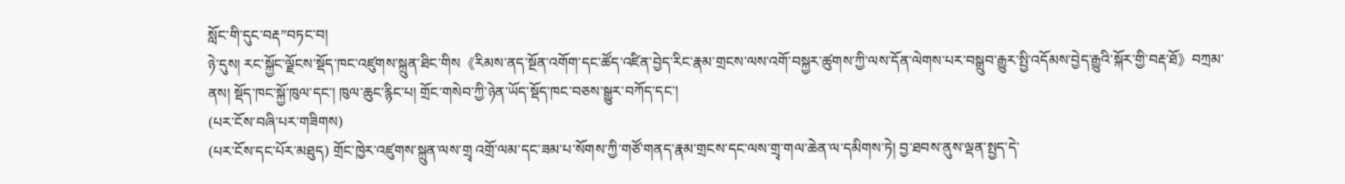སློང་གི་དུང་བརྡ”བཏང་བ།
ཉེ་དུས། རང་སྐྱོང་ལྗོངས་སྡོད་ཁང་འཛུགས་སྐྲུན་ཐིང་གིས《རིམས་ནད་སྔོན་འགོག་དང་ཚོད་འཛིན་བྱེད་རིང་རྣམ་གྲངས་ལས་འགོ་བསྐྱར་ཚུགས་ཀྱི་ལས་དོན་ལེགས་པར་བསྒྲུབ་རྒྱུར་སྤྱི་འདོམས་བྱེད་རྒྱུའི་སྐོར་གྱི་བརྡ་ཐོ》བཀྲམ་ནས། སྡོད་ཁང་སྐྱོ་ཁུལ་དང་། ཁུལ་ཆུང་རྙིང་པ། གྲོང་གསེབ་ཀྱི་ཉེན་ཡོད་སྡོད་ཁང་བཅས་སྒྱུར་བཀོད་དང་།
(པར་ངོས་བཞི་པར་གཟིགས)
(པར་ངོས་དང་པོར་མཐུད) གྲོང་ཁྱེར་འཛུགས་སྐྲུན་ལས་གྲྭ འགྲོ་ལམ་དང་ཟམ་པ་སོགས་ཀྱི་གཙོ་གནད་རྣམ་གྲངས་དང་ལས་གྲྭ་གལ་ཆེན་ལ་དམིགས་ཏེ། བྱ་ཐབས་ནུས་ལྡན་སྤྱད་དེ་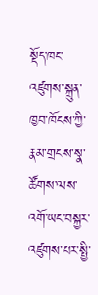སྡོད་ཁང་འཛུགས་སྐྲུན་ཁྱབ་ཁོངས་ཀྱི་རྣམ་གྲངས་སྣ་ཚོགས་ལས་འགོ་ཡང་བསྐྱར་འཛུགས་པར་སྤྱི་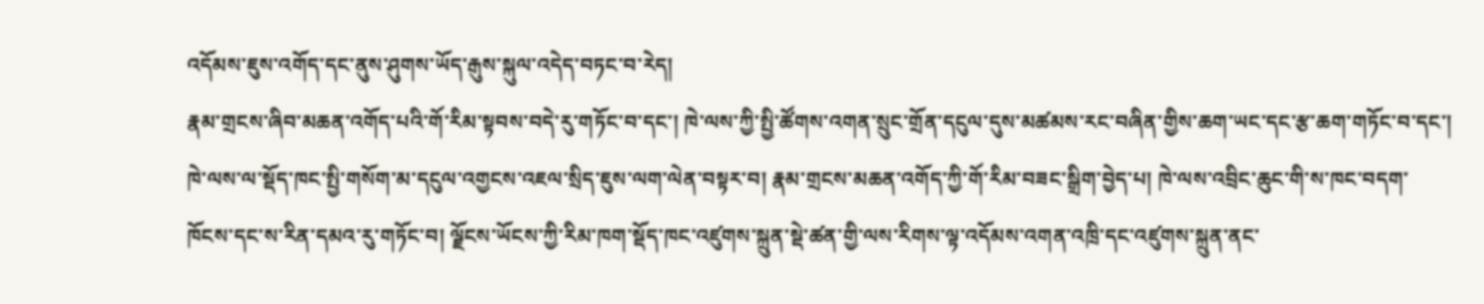འདོམས་ཇུས་འགོད་དང་ནུས་ཤུགས་ཡོད་རྒུས་སྐུལ་འདེད་བཏང་བ་རེད།
རྣམ་གྲངས་ཞིབ་མཆན་འགོད་པའི་གོ་རིམ་སྟབས་བདེ་རུ་གཏོང་བ་དང་། ཁེ་ལས་ཀྱི་སྤྱི་ཚོགས་འགན་སྲུང་གྲོན་དངུལ་དུས་མཚམས་རང་བཞིན་གྱིས་ཆག་ཡང་དང་རྩ་ཆག་གཏོང་བ་དང་། ཁེ་ལས་ལ་སྡོད་ཁང་སྤྱི་གསོག་མ་དངུལ་འགྱངས་འཇལ་སྲིད་ཇུས་ལག་ལེན་བསྟར་བ། རྣམ་གྲངས་མཆན་འགོད་ཀྱི་གོ་རིམ་བཟང་སྒྲིག་བྱེད་པ། ཁེ་ལས་འབྲིང་ཆུང་གི་ས་ཁང་བདག་ཁོངས་དང་ས་རིན་དམའ་རུ་གཏོང་བ། ལྗོངས་ཡོངས་ཀྱི་རིམ་ཁག་སྡོད་ཁང་འཛུགས་སྐྲུན་སྡེ་ཚན་གྱི་ལས་རིགས་ལྟ་འདོམས་འགན་འཁྲི་དང་འཛུགས་སྐྲུན་ནང་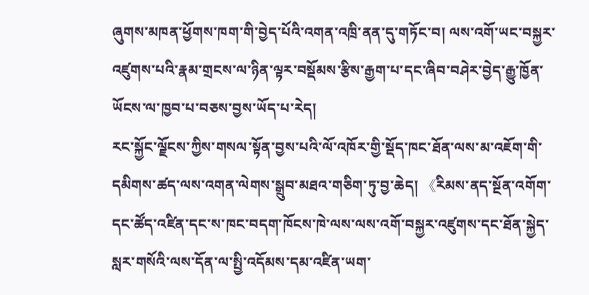ཞུགས་མཁན་ཕྱོགས་ཁག་གི་བྱེད་པོའི་འགན་འཁྲི་ནན་དུ་གཏོང་བ། ལས་འགོ་ཡང་བསྐྱར་འཛུགས་པའི་རྣམ་གྲངས་ལ་ཉིན་ལྟར་བསྡོམས་རྩིས་རྒྱག་པ་དང་ཞིབ་བཤེར་བྱེད་རྒྱུ་ཁྱོན་ཡོངས་ལ་ཁྱབ་པ་བཅས་བྱས་ཡོད་པ་རེད།
རང་སྐྱོང་ལྗོངས་ཀྱིས་གསལ་སྟོན་བྱས་པའི་ལོ་འཁོར་གྱི་སྡོད་ཁང་ཐོན་ལས་མ་འཇོག་གི་དམིགས་ཚད་ལས་འགན་ལེགས་སྒྲུབ་མཐའ་གཅིག་ཏུ་བྱ་ཆེད། 《རིམས་ནད་སྔོན་འགོག་དང་ཚོད་འཛིན་དང་ས་ཁང་བདག་ཁོངས་ཁེ་ལས་ལས་འགོ་བསྐྱར་འཛུགས་དང་ཐོན་སྐྱེད་སླར་གསོའི་ལས་དོན་ལ་སྤྱི་འདོམས་དམ་འཛིན་ཡག་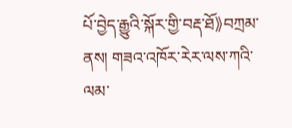པོ་བྱེད་རྒྱུའི་སྐོར་གྱི་བརྡ་ཐོ》བཀྲམ་ནས། གཟའ་འཁོར་རེར་ལས་ཀའི་ལམ་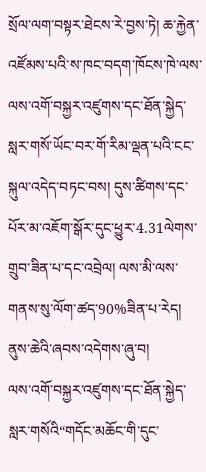སྲོལ་ལག་བསྟར་ཐེངས་རེ་བྱས་ཏེ། ཆ་རྐྱེན་འཛོམས་པའི་ས་ཁང་བདག་ཁོངས་ཁེ་ལས་ལས་འགོ་བསྐྱར་འཛུགས་དང་ཐོན་སྐྱེད་སླར་གསོ་ཡོང་བར་གོ་རིམ་ལྡན་པའི་ངང་སྐུལ་འདེད་བཏང་བས། དུས་ཚིགས་དང་པོར་མ་འཇོག་སྒོར་དུང་ཕྱུར་4.31ལེགས་གྲུབ་ཟིན་པ་དང་འབྲེལ། ལས་མི་ལས་གནས་སུ་ལོག་ཚད་90%ཟིན་པ་རེད།
ནུས་ཆེའི་ཞབས་འདེགས་ཞུ་བ།
ལས་འགོ་བསྐྱར་འཛུགས་དང་ཐོན་སྐྱེད་སླར་གསོའི“གདོང་མཆོང་གི་དུང་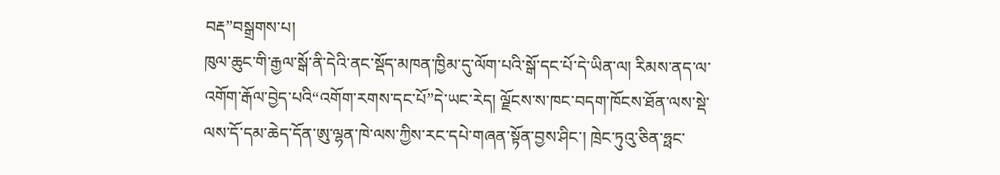བརྡ”བསྒྲགས་པ།
ཁུལ་ཆུང་གི་རྒྱལ་སྒོ་ནི་དེའི་ནང་སྡོད་མཁན་ཁྱིམ་དུ་ལོག་པའི་སྒོ་དང་པོ་དེ་ཡིན་ལ། རིམས་ནད་ལ་འགོག་རྒོལ་བྱེད་པའི“འགོག་རགས་དང་པོ”དེ་ཡང་རེད། ལྗོངས་ས་ཁང་བདག་ཁོངས་ཐོན་ལས་སྡེ་ལས་དོ་དམ་ཆེད་དོན་ཨུ་ལྷན་ཁེ་ལས་ཀྱིས་རང་དཔེ་གཞན་སྟོན་བྱས་ཤིང་། ཁྲེང་ཏུའུ་ཅིན་ཧྥང་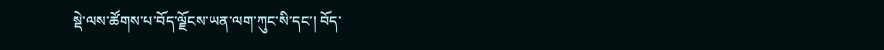སྡེ་ལས་ཚོགས་པ་བོད་ལྗོངས་ཡན་ལག་ཀུང་སི་དང་། བོད་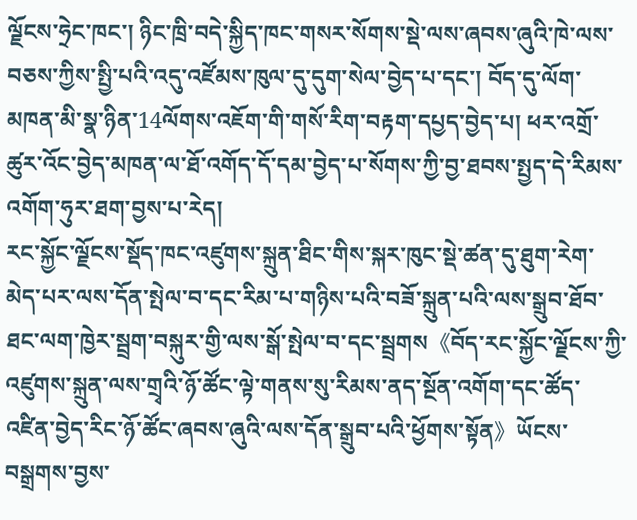ལྗོངས་ཧྲེང་ཁང་། ཉིང་ཁྲི་བདེ་སྐྱིད་ཁང་གསར་སོགས་སྡེ་ལས་ཞབས་ཞུའི་ཁེ་ལས་བཅས་ཀྱིས་སྤྱི་པའི་འདུ་འཛོམས་ཁུལ་དུ་དུག་སེལ་བྱེད་པ་དང་། བོད་དུ་ལོག་མཁན་མི་སྣ་ཉིན་14ལོགས་འཇོག་གི་གསོ་རིག་བརྟག་དཔྱད་བྱེད་པ། ཕར་འགྲོ་ཚུར་འོང་བྱེད་མཁན་ལ་ཐོ་འགོད་དོ་དམ་བྱེད་པ་སོགས་ཀྱི་བྱ་ཐབས་སྤྱད་དེ་རིམས་འགོག་ཧུར་ཐག་བྱས་པ་རེད།
རང་སྐྱོང་ལྗོངས་སྡོད་ཁང་འཛུགས་སྐྲུན་ཐིང་གིས་སྐར་ཁུང་སྡེ་ཚན་དུ་ཐུག་རེག་མེད་པར་ལས་དོན་སྤེལ་བ་དང་རིམ་པ་གཉིས་པའི་བཟོ་སྐྲུན་པའི་ལས་སྒྲུབ་ཐོབ་ཐང་ལག་ཁྱེར་སྦྲག་བསྐུར་གྱི་ལས་སྒོ་སྤེལ་བ་དང་སྦྲགས《བོད་རང་སྐྱོང་ལྗོངས་ཀྱི་འཛུགས་སྐྲུན་ལས་གྲྭའི་ཉོ་ཚོང་ལྟེ་གནས་སུ་རིམས་ནད་སྔོན་འགོག་དང་ཚོད་འཛིན་བྱེད་རིང་ཉོ་ཚོང་ཞབས་ཞུའི་ལས་དོན་སྒྲུབ་པའི་ཕྱོགས་སྟོན》ཡོངས་བསྒྲགས་བྱས་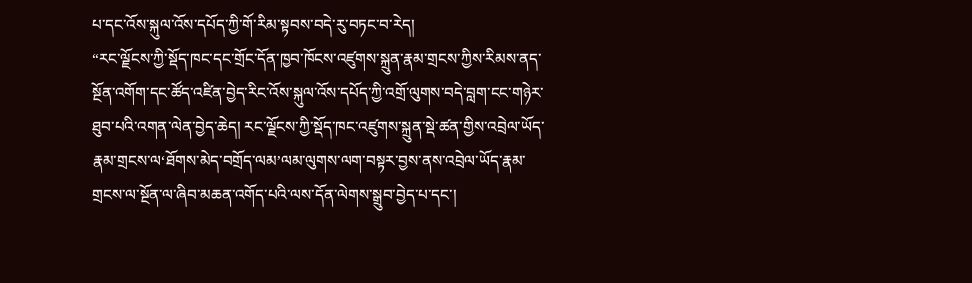པ་དང་འོས་སྐུལ་འོས་དཔོད་ཀྱི་གོ་རིམ་སྟབས་བདེ་རུ་བཏང་བ་རེད།
“རང་ལྗོངས་ཀྱི་སྡོད་ཁང་དང་གྲོང་དོན་ཁྱབ་ཁོངས་འཛུགས་སྐྲུན་རྣམ་གྲངས་ཀྱིས་རིམས་ནད་སྔོན་འགོག་དང་ཚོད་འཛིན་བྱེད་རིང་འོས་སྐུལ་འོས་དཔོད་ཀྱི་འགྲོ་ལུགས་བདེ་བླག་ངང་གཉེར་ཐུབ་པའི་འགན་ལེན་བྱེད་ཆེད། རང་ལྗོངས་ཀྱི་སྡོད་ཁང་འཛུགས་སྐྲུན་སྡེ་ཚན་གྱིས་འབྲེལ་ཡོད་རྣམ་གྲངས་ལ‘ཐོགས་མེད་བགྲོད་ལམ’ལམ་ལུགས་ལག་བསྟར་བྱས་ནས་འབྲེལ་ཡོད་རྣམ་གྲངས་ལ་སྔོན་ལ་ཞིབ་མཆན་འགོད་པའི་ལས་དོན་ལེགས་སྒྲུབ་བྱེད་པ་དང་།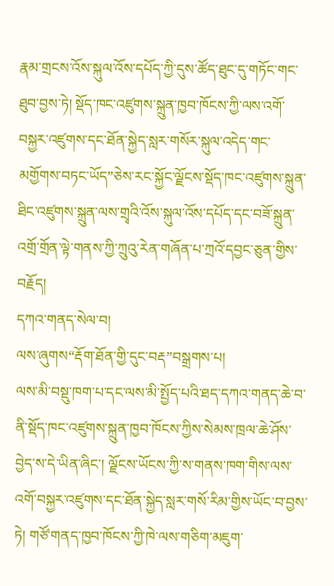རྣམ་གྲངས་འོས་སྐུལ་འོས་དཔོད་ཀྱི་དུས་ཚོད་ཐུང་དུ་གཏོང་གང་ཐུབ་བྱས་ཏེ། སྡོད་ཁང་འཛུགས་སྐྲུན་ཁྱབ་ཁོངས་ཀྱི་ལས་འགོ་བསྐྱར་འཛུགས་དང་ཐོན་སྐྱེད་སླར་གསོར་སྐུལ་འདེད་གང་མགྱོགས་བཏང་ཡོད”ཅེས་རང་སྐྱོང་ལྗོངས་སྡོད་ཁང་འཛུགས་སྐྲུན་ཐིང་འཛུགས་སྐྲུན་ལས་གྲྭའི་འོས་སྐུལ་འོས་དཔོད་དང་བཟོ་སྐྲུན་འགྲོ་གྲོན་ལྟེ་གནས་ཀྱི་ཀྲུའུ་རེན་གཞོན་པ་ཀྲའོ་དབྱང་ཅུན་གྱིས་བརྗོད།
དཀའ་གནད་སེལ་བ།
ལས་ཞུགས“རྡོག་ཐོན་གྱི་དུང་བརྡ”བསྒྲགས་པ།
ལས་མི་བསྡུ་ཁག་པ་དང་ལས་མི་སྤྱོད་པའི་ཐད་དཀའ་གནད་ཆེ་བ་ནི་སྡོད་ཁང་འཛུགས་སྐྲུན་ཁྱབ་ཁོངས་ཀྱིས་སེམས་ཁྲལ་ཆེ་ཤོས་བྱེད་ས་དེ་ཡིན་ཞིང་། ལྗོངས་ཡོངས་ཀྱི་ས་གནས་ཁག་གིས་ལས་འགོ་བསྐྱར་འཛུགས་དང་ཐོན་སྐྱེད་སླར་གསོ་རིམ་གྱིས་ཡོང་བ་བྱས་ཏེ། གཙོ་གནད་ཁྱབ་ཁོངས་ཀྱི་ཁེ་ལས་གཅིག་མཇུག་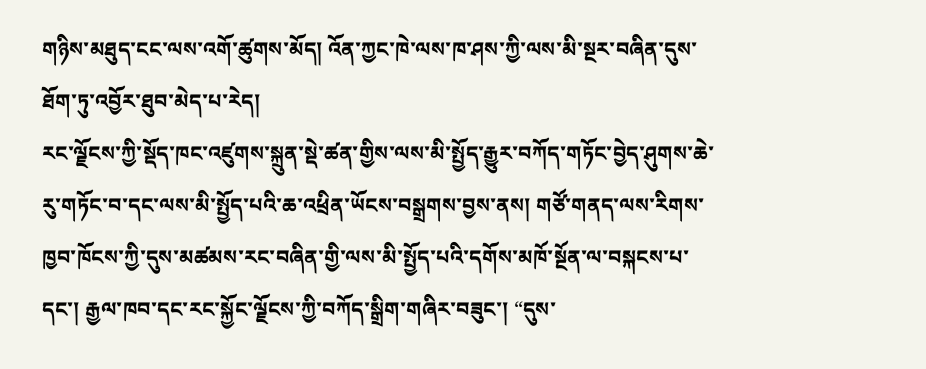གཉིས་མཐུད་ངང་ལས་འགོ་ཚུགས་མོད། འོན་ཀྱང་ཁེ་ལས་ཁ་ཤས་ཀྱི་ལས་མི་སྔར་བཞིན་དུས་ཐོག་ཏུ་འབྱོར་ཐུབ་མེད་པ་རེད།
རང་ལྗོངས་ཀྱི་སྡོད་ཁང་འཛུགས་སྐྲུན་སྡེ་ཚན་གྱིས་ལས་མི་སྤྱོད་རྒྱུར་བཀོད་གཏོང་བྱེད་ཤུགས་ཆེ་རུ་གཏོང་བ་དང་ལས་མི་སྤྱོད་པའི་ཆ་འཕྲིན་ཡོངས་བསྒྲགས་བྱས་ནས། གཙོ་གནད་ལས་རིགས་ཁྱབ་ཁོངས་ཀྱི་དུས་མཚམས་རང་བཞིན་གྱི་ལས་མི་སྤྱོད་པའི་དགོས་མཁོ་སྔོན་ལ་བསྐངས་པ་དང་། རྒྱལ་ཁབ་དང་རང་སྐྱོང་ལྗོངས་ཀྱི་བཀོད་སྒྲིག་གཞིར་བཟུང་། “དུས་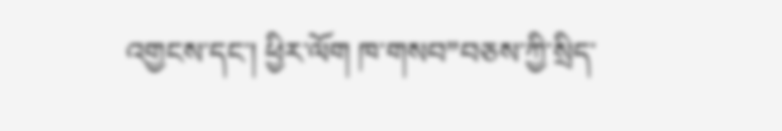འགྱངས་དང་། ཕྱིར་ལོག ཁ་གསབ”བཅས་ཀྱི་སྲིད་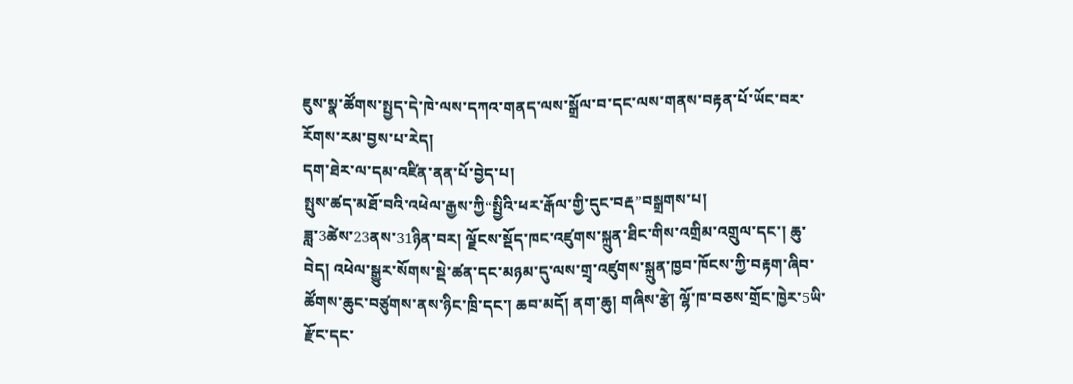ཇུས་སྣ་ཚོགས་སྤྱད་དེ་ཁེ་ལས་དཀའ་གནད་ལས་སྒྲོལ་བ་དང་ལས་གནས་བརྟན་པོ་ཡོང་བར་རོགས་རམ་བྱས་པ་རེད།
དག་ཐེར་ལ་དམ་འཛིན་ནན་པོ་བྱེད་པ།
སྤུས་ཚད་མཐོ་བའི་འཕེལ་རྒྱས་ཀྱི“སྤྱིའི་ཕར་རྒོལ་གྱི་དུང་བརྡ”བསྒྲགས་པ།
ཟླ་3ཚེས་23ནས་31ཉིན་བར། ལྗོངས་སྡོད་ཁང་འཛུགས་སྐྲུན་ཐིང་གིས་འགྲིམ་འགྲུལ་དང་། ཆུ་བེད། འཕེལ་སྒྱུར་སོགས་སྡེ་ཚན་དང་མཉམ་དུ་ལས་གྲྭ་འཛུགས་སྐྲུན་ཁྱབ་ཁོངས་ཀྱི་བརྟག་ཞིབ་ཚོགས་ཆུང་བཙུགས་ནས་ཉིང་ཁྲི་དང་། ཆབ་མདོ། ནག་ཆུ། གཞིས་རྩེ། ལྷོ་ཁ་བཅས་གྲོང་ཁྱེར་5ཡི་རྫོང་དང་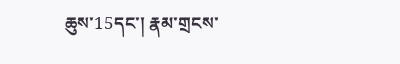ཆུས་15དང་། རྣམ་གྲངས་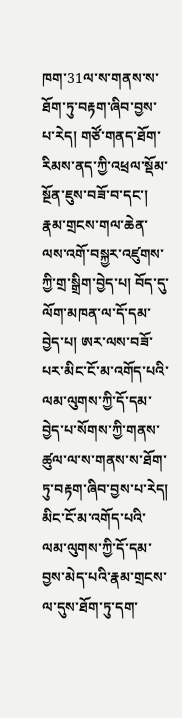ཁག་31ལ་ས་གནས་ས་ཐོག་ཏུ་བརྟག་ཞིབ་བྱས་པ་རེད། གཙོ་གནད་ཐོག་རིམས་ནད་ཀྱི་འཕྲལ་སྡོམ་སྔོན་ཇུས་བཟོ་བ་དང་། རྣམ་གྲངས་གལ་ཆེན་ལས་འགོ་བསྐྱར་འཛུགས་ཀྱི་གྲ་སྒྲིག་བྱེད་པ། བོད་དུ་ལོག་མཁན་ལ་དོ་དམ་བྱེད་པ། ཨར་ལས་བཟོ་པར་མིང་ངོ་མ་འགོད་པའི་ལམ་ལུགས་ཀྱི་དོ་དམ་བྱེད་པ་སོགས་ཀྱི་གནས་ཚུལ་ལ་ས་གནས་ས་ཐོག་ཏུ་བརྟག་ཞིབ་བྱས་པ་རེད། མིང་ངོ་མ་འགོད་པའི་ལམ་ལུགས་ཀྱི་དོ་དམ་བྱས་མེད་པའི་རྣམ་གྲངས་ལ་དུས་ཐོག་ཏུ་དག་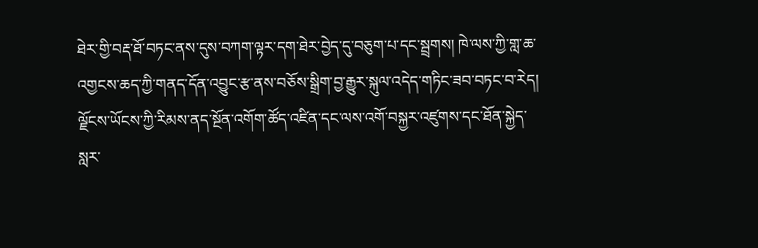ཐེར་གྱི་བརྡ་ཐོ་བཏང་ནས་དུས་བཀག་ལྟར་དག་ཐེར་བྱེད་དུ་བཅུག་པ་དང་སྦྲགས། ཁེ་ལས་ཀྱི་གླ་ཆ་འགྱངས་ཆད་ཀྱི་གནད་དོན་འབྱུང་རྩ་ནས་བཅོས་སྒྲིག་བྱ་རྒྱུར་སྐུལ་འདེད་གཏིང་ཟབ་བཏང་བ་རེད།
ལྗོངས་ཡོངས་ཀྱི་རིམས་ནད་སྔོན་འགོག་ཚོད་འཛིན་དང་ལས་འགོ་བསྐྱར་འཛུགས་དང་ཐོན་སྐྱེད་སླར་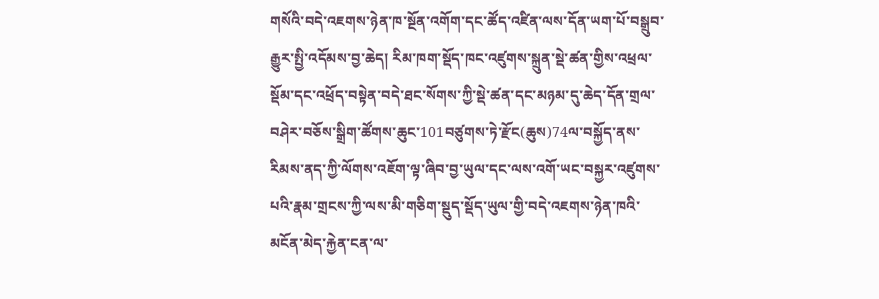གསོའི་བདེ་འཇགས་ཉེན་ཁ་སྔོན་འགོག་དང་ཚོད་འཛིན་ལས་དོན་ཡག་པོ་བསྒྲུབ་རྒྱུར་སྤྱི་འདོམས་བྱ་ཆེད། རིམ་ཁག་སྡོད་ཁང་འཛུགས་སྐྲུན་སྡེ་ཚན་གྱིས་འཕྲལ་སྡོམ་དང་འཕྲོད་བསྟེན་བདེ་ཐང་སོགས་ཀྱི་སྡེ་ཚན་དང་མཉམ་དུ་ཆེད་དོན་གྲལ་བཤེར་བཅོས་སྒྲིག་ཚོགས་ཆུང་101བཙུགས་ཏེ་རྫོང(ཆུས)74ལ་བསྐྱོད་ནས་རིམས་ནད་ཀྱི་ལོགས་འཇོག་ལྟ་ཞིབ་བྱ་ཡུལ་དང་ལས་འགོ་ཡང་བསྐྱར་འཛུགས་པའི་རྣམ་གྲངས་ཀྱི་ལས་མི་གཅིག་སྡུད་སྡོད་ཡུལ་གྱི་བདེ་འཇགས་ཉེན་ཁའི་མངོན་མེད་རྐྱེན་ངན་ལ་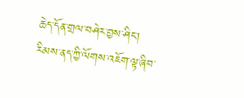ཆེད་དོན་གྲལ་བཤེར་བྱས་ཤིང་། རིམས་ནད་ཀྱི་ལོགས་འཇོག་ལྟ་ཞིབ་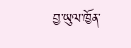བྱ་ཡུལ་ཁྱོན་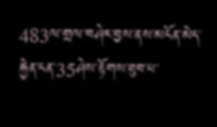483ལ་གྲལ་བཤེར་བྱས་ནས་མངོན་མེད་རྐྱེན་ངན་35ཤེས་རྟོགས་ཐུབ་པ་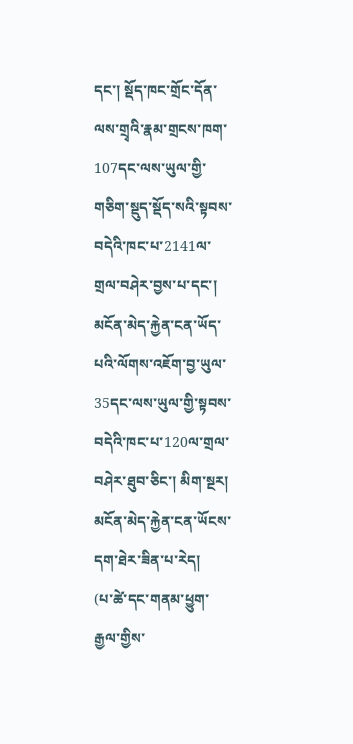དང་། སྡོད་ཁང་གྲོང་དོན་ལས་གྲྭའི་རྣམ་གྲངས་ཁག་107དང་ལས་ཡུལ་གྱི་གཅིག་སྡུད་སྡོད་སའི་སྟབས་བདེའི་ཁང་པ་2141ལ་གྲལ་བཤེར་བྱས་པ་དང་། མངོན་མེད་རྐྱེན་ངན་ཡོད་པའི་ལོགས་འཇོག་བྱ་ཡུལ་35དང་ལས་ཡུལ་གྱི་སྟབས་བདེའི་ཁང་པ་120ལ་གྲལ་བཤེར་ཐུབ་ཅིང་། མིག་སྔར། མངོན་མེད་རྐྱེན་ངན་ཡོངས་དག་ཐེར་ཟིན་པ་རེད།
(པ་ཚེ་དང་གནམ་ཕྱུག་རྒྱལ་གྱིས་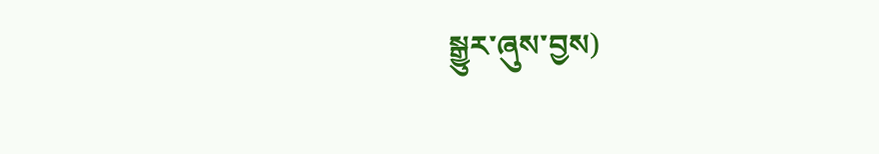སྒྱུར་ཞུས་བྱས)